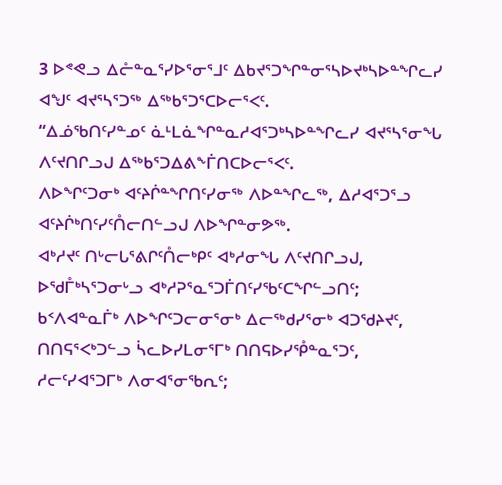3 ᐅᕝᕙᓗ ᐃᓔᓐᓇᕐᓯᐅᕐᓂᕐᒧᑦ ᐃᑲᔪᕐᑐᖏᓐᓂᕐᓴᐅᔪᒃᓴᐅᓐᖏᓚᓯ ᐊᖑᑦ ᐊᔪᕐᓴᕐᑐᖅ ᐃᖅᑲᕐᑐᕐᑕᐅᓕᕐᐸᑦ.
“ᐃᓅᖃᑎᑦᓯᓐᓄᑦ ᓈᒻᒪᓈᖏᓐᓇᓱᐊᕐᑐᒃᓴᐅᓐᖏᓚᓯ ᐊᔪᕐᓴᕐᓂᖓ ᐱᑦᔪᑎᒋᓗᒍ ᐃᖅᑲᕐᑐᐃᕕᖕᒦᑎᑕᐅᓕᕐᐸᑦ.
ᐱᐅᖏᑦᑐᓂᒃ ᐊᑦᔨᒌᓐᖏᑎᑦᓯᓂᖅ ᐱᐅᓐᖏᓚᖅ, ᐃᓱᐊᕐᑐᕐᓗ ᐊᑦᔨᒌᒃᑎᑦᓯᑦᑍᓕᑎᓪᓗᒍ ᐱᐅᖏᓐᓂᕗᖅ.
ᐊᒃᓱᔪᑦ ᑎᒡᓕᒐᕐᕕᒋᑦᑍᓕᒃᑭᑦ ᐊᒃᓱᓂᖓ ᐱᑦᔪᑎᒋᓗᒍ, ᐅᖁᒤᒃᓴᕐᑐᓂᒡᓗ ᐊᒃᓱᕈᕐᓇᕐᑐᒦᑎᑦᓯᖃᑦᑕᖏᓪᓗᑎᑦ;
ᑲᑉᐱᐊᓐᓇᒦᒃ ᐱᐅᖏᑦᑐᓕᓂᕐᓂᒃ ᐃᓕᖅᑯᓯᕐᓂᒃ ᐊᑐᖁᔨᔪᑦ, ᑎᑎᕋᕐᐸᒃᑐᓪᓗ ᓵᓚᐅᓯᒪᓂᕐᒥᒃ ᑎᑎᕋᐅᓯᕾᓐᓇᕐᑐᑦ,
ᓱᓕᑦᓯᐊᕐᑐᒥᒃ ᐱᓂᐊᕐᓂᖃᕆᑦ;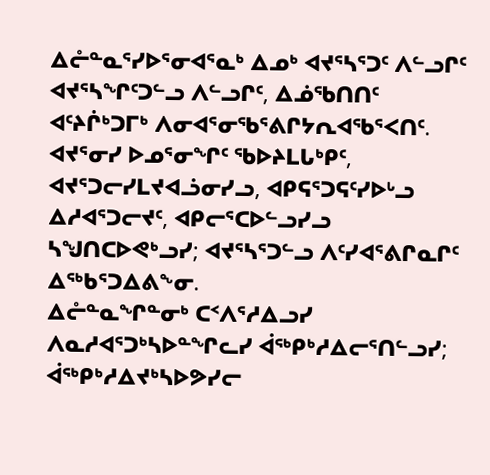ᐃᓔᓐᓇᕐᓯᐅᕐᓂᐊᕐᓇᒃ ᐃᓄᒃ ᐊᔪᕐᓴᕐᑐᑦ ᐱᓪᓗᒋᑦ ᐊᔪᕐᓴᖏᑦᑐᓪᓗ ᐱᓪᓗᒋᑦ, ᐃᓅᖃᑎᑎᑦ ᐊᑦᔨᒌᒃᑐᒥᒃ ᐱᓂᐊᕐᓂᖃᕐᕕᒋᔭᕆᐊᖃᕐᐸᑎᑦ.
ᐊᔪᕐᓂᓯ ᐅᓄᕐᓂᖏᑦ ᖃᐅᔨᒪᒐᒃᑭᑦ, ᐊᔪᕐᑐᓕᓯᒪᔪᐊᓘᓂᓯᓗ, ᐊᑭᕋᕐᑐᕋᑦᓯᐅᒡᓗ ᐃᓱᐊᕐᑐᓕᔪᑦ, ᐊᑭᓕᕐᑕᐅᓪᓗᓯᓗ ᓴᖑᑎᑕᐅᕙᒃᓗᓯ; ᐊᔪᕐᓴᕐᑐᓪᓗ ᐱᑦᓯᐊᕐᕕᒋᓇᒋᑦ ᐃᖅᑲᕐᑐᐃᕕᖕᓂ.
ᐃᓔᓐᓇᖏᓐᓂᒃ ᑕᑉᐱᕐᓱᐃᓗᓯ ᐱᓇᓱᐊᕐᑐᒃᓴᐅᓐᖏᓚᓯ ᐋᖅᑭᒃᓱᐃᓕᕐᑎᓪᓗᓯ; ᐋᖅᑭᒃᓱᐃᔪᒃᓴᐅᕗᓯᓕ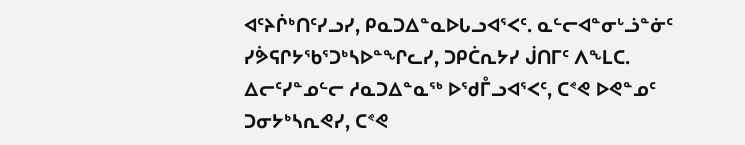ᐊᑦᔨᒌᒃᑎᑦᓯᓗᓯ, ᑭᓇᑐᐃᓐᓇᐅᒐᓗᐊᕐᐸᑦ. ᓇᓪᓕᐊᓐᓂᒡᓘᓐᓃᑦ ᓯᕘᕋᒋᔭᖃᕐᑐᒃᓴᐅᓐᖏᓚᓯ, ᑐᑭᑖᕆᔭᓯ ᒎᑎᒥᑦ ᐱᖕᒪᑕ. ᐃᓕᑦᓯᓐᓄᓪᓕ ᓱᓇᑐᐃᓐᓇᖅ ᐅᖁᒤᓗᐊᕐᐸᑦ, ᑕᕝᕙ ᐅᕙᓐᓄᑦ ᑐᓂᔭᒃᓴᕆᕙᓯ, ᑕᕝᕙ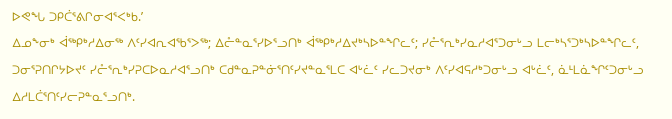ᐅᕙᖓ ᑐᑭᑖᕐᕕᒋᓂᐊᕐᐸᒃᑲ.’
ᐃᓄᖕᓂᒃ ᐋᖅᑭᒃᓱᐃᓂᖅ ᐱᑦᓯᐊᕆᐊᖃᕐᐳᖅ; ᐃᓔᓐᓇᕐᓯᐅᕐᓗᑎᒃ ᐋᖅᑭᒃᓱᐃᔪᒃᓴᐅᓐᖏᓚᑦ; ᓯᓔᕐᕆᒃᓯᓇᓱᐊᕐᑐᓂᒡᓗ ᒪᓕᒃᓴᕐᑐᒃᓴᐅᓐᖏᓚᑦ, ᑐᓂᕐᕈᑎᒋᔭᐅᔪᑦ ᓯᓔᕐᕆᒃᓯᕈᑕᐅᓇᓱᐊᕐᓗᑎᒃ ᑕᑯᓐᓇᕈᓐᓃᕐᑎᑦᓯᔪᓐᓇᕐᒪᑕ ᐊᒡᓛᑦ ᓯᓚᑐᔪᓂᒃ ᐱᑦᓯᐊᕋᓱᒃᑐᓂᒡᓗ ᐊᒡᓛᑦ, ᓈᒻᒪᓈᖏᑦᑐᓂᒡᓗ ᐃᓱᒪᑖᕐᑎᑦᓯᓕᕈᓐᓇᕐᓗᑎᒃ.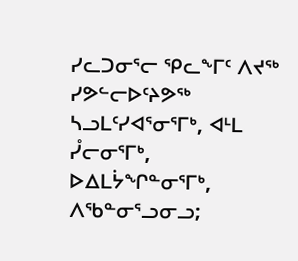ᓯᓚᑐᓂᕐᓕ ᕿᓚᖕᒥᑦ ᐱᔪᖅ ᓯᕗᓪᓕᐅᑦᔨᕗᖅ ᓴᓗᒪᑦᓯᐊᕐᓂᕐᒥᒃ, ᐊᒻᒪ ᓮᓕᓂᕐᒥᒃ, ᐅᐃᒪᔮᖏᓐᓂᕐᒥᒃ, ᐱᖃᓐᓂᕐᓗᓂᓗ;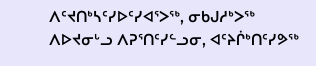ᐱᑦᔪᑎᒃᓴᑦᓯᐅᑦᓯᐊᕐᐳᖅ, ᓂᑲᒍᓱᒃᐳᖅ ᐱᐅᔪᓂᒡᓗ ᐱᕈᕐᑎᑦᓯᓪᓗᓂ, ᐊᑦᔨᒌᒃᑎᑦᓯᕗᖅ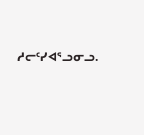ᓱᓕᑦᓯᐊᕐᓗᓂᓗ.